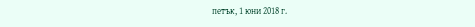петък, 1 юни 2018 г.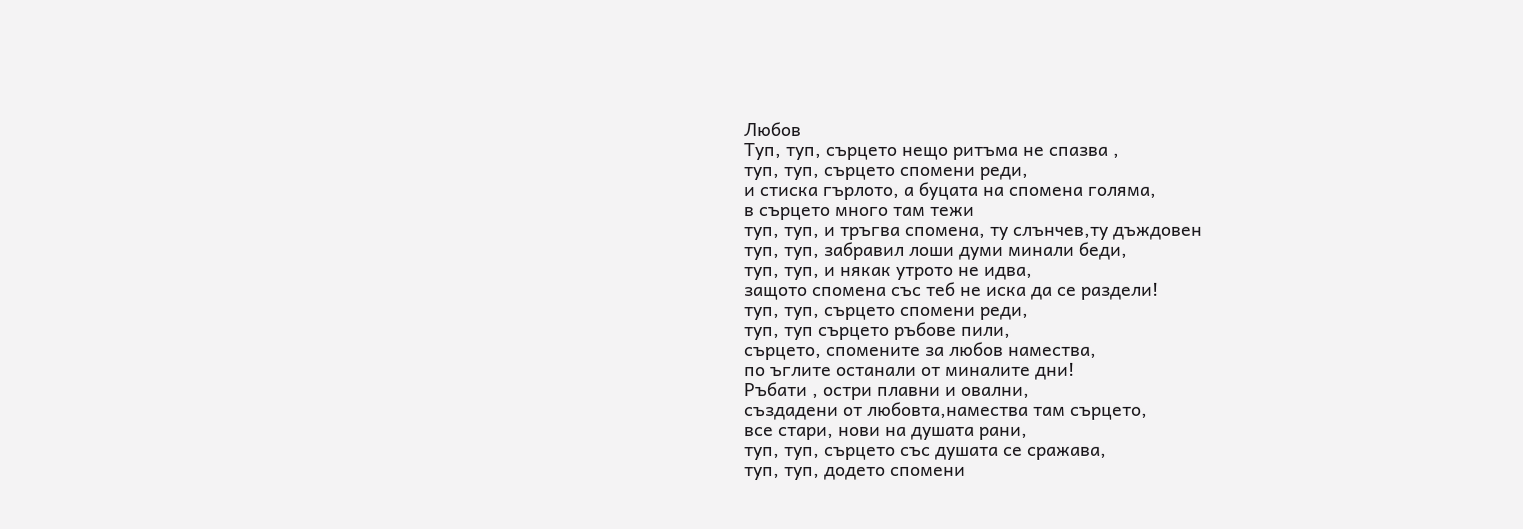Любов
Туп, туп, сърцето нещо ритъма не спазва ,
туп, туп, сърцето спомени реди,
и стиска гърлото, а буцата на спомена голяма,
в сърцето много там тежи
туп, туп, и тръгва спомена, ту слънчев,ту дъждовен
туп, туп, забравил лоши думи минали беди,
туп, туп, и някак утрото не идва,
защото спомена със теб не иска да се раздели!
туп, туп, сърцето спомени реди,
туп, туп сърцето ръбове пили,
сърцето, спомените за любов намества,
по ъглите останали от миналите дни!
Ръбати , остри плавни и овални,
създадени от любовта,намества там сърцето,
все стари, нови на душата рани,
туп, туп, сърцето със душата се сражава,
туп, туп, додето спомени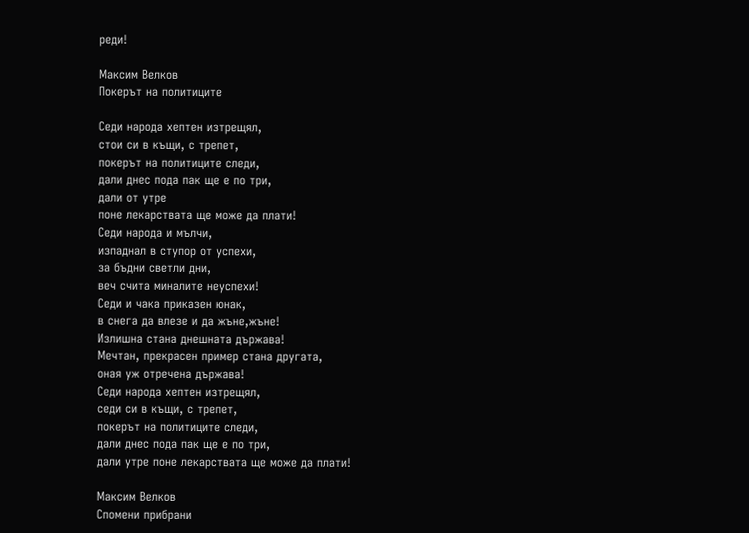реди!

Максим Велков
Покерът на политиците

Седи народа хептен изтрещял,
стои си в къщи, с трепет,
покерът на политиците следи,
дали днес пода пак ще е по три,
дали от утре
поне лекарствата ще може да плати!
Седи народа и мълчи,
изпаднал в ступор от успехи,
за бъдни светли дни,
веч счита миналите неуспехи!
Седи и чака приказен юнак,
в снега да влезе и да жъне,жъне!
Излишна стана днешната държава!
Мечтан, прекрасен пример стана другата,
оная уж отречена държава!
Седи народа хептен изтрещял,
седи си в къщи, с трепет,
покерът на политиците следи,
дали днес пода пак ще е по три,
дали утре поне лекарствата ще може да плати!

Максим Велков
Спомени прибрани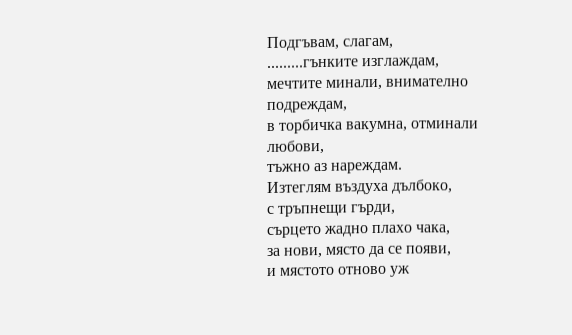Подгъвам, слагам,
.........гънките изглаждам,
мечтите минали, внимателно подреждам,
в торбичка вакумна, отминали любови,
тъжно аз нареждам.
Изтеглям въздуха дълбоко,
с тръпнещи гърди,
сърцето жадно плахо чака,
за нови, място да се появи,
и мястото отново уж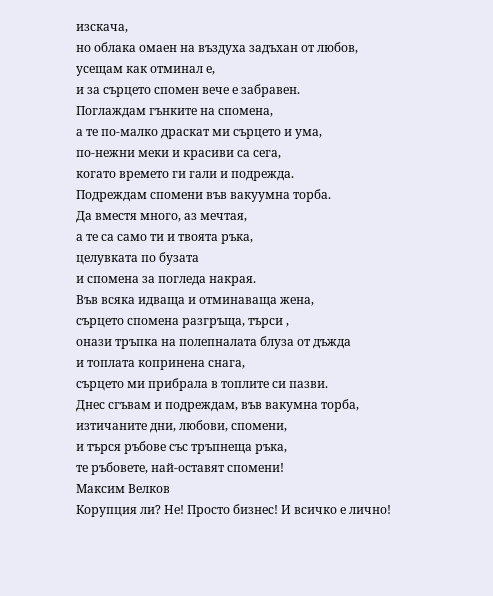изскача,
но облака омаен на въздуха задъхан от любов,
усещам как отминал е,
и за сърцето спомен вече е забравен.
Поглаждам гънките на спомена,
а те по-малко драскат ми сърцето и ума,
по-нежни меки и красиви са сега,
когато времето ги гали и подрежда.
Подреждам спомени във вакуумна торба.
Да вместя много, аз мечтая,
а те са само ти и твоята ръка,
целувката по бузата
и спомена за погледа накрая.
Във всяка идваща и отминаваща жена,
сърцето спомена разгръща, търси ,
онази тръпка на полепналата блуза от дъжда
и топлата копринена снага,
сърцето ми прибрала в топлите си пазви.
Днес сгъвам и подреждам, във вакумна торба,
изтичаните дни, любови, спомени,
и търся ръбове със тръпнеща ръка,
те ръбовете, най-оставят спомени!
Максим Велков
Корупция ли? Не! Просто бизнес! И всичко е лично!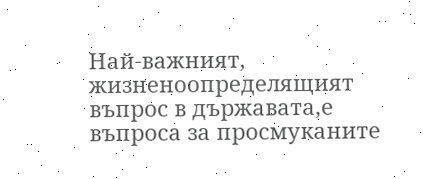Най-важният, жизненоопределящият въпрос в държавата,е въпроса за просмуканите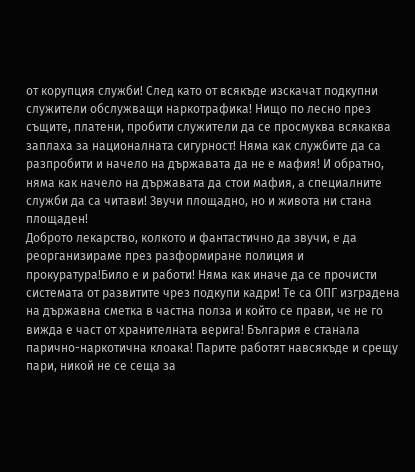от корупция служби! След като от всякъде изскачат подкупни служители обслужващи наркотрафика! Нищо по лесно през същите, платени, пробити служители да се просмуква всякаква заплаха за националната сигурност! Няма как службите да са разпробити и начело на държавата да не е мафия! И обратно, няма как начело на държавата да стои мафия, а специалните служби да са читави! Звучи площадно, но и живота ни стана площаден!
Доброто лекарство, колкото и фантастично да звучи, е да реорганизираме през разформиране полиция и прокуратура!Било е и работи! Няма как иначе да се прочисти системата от развитите чрез подкупи кадри! Те са ОПГ изградена на държавна сметка в частна полза и който се прави, че не го вижда е част от хранителната верига! България е станала парично-наркотична клоака! Парите работят навсякъде и срещу пари, никой не се сеща за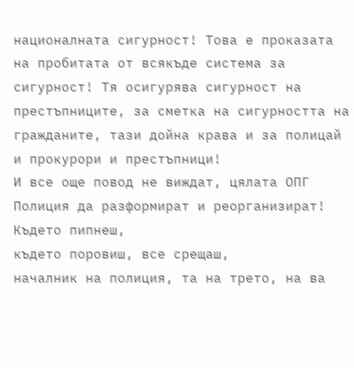националната сигурност! Това е проказата на пробитата от всякъде система за сигурност! Тя осигурява сигурност на престъпниците, за сметка на сигурността на гражданите, тази дойна крава и за полицай и прокурори и престъпници!
И все още повод не виждат, цялата ОПГ Полиция да разформират и реорганизират!
Където пипнеш,
където поровиш, все срещаш,
началник на полиция, та на трето, на ва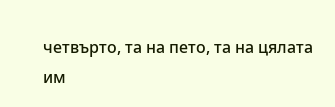четвърто, та на пето, та на цялата им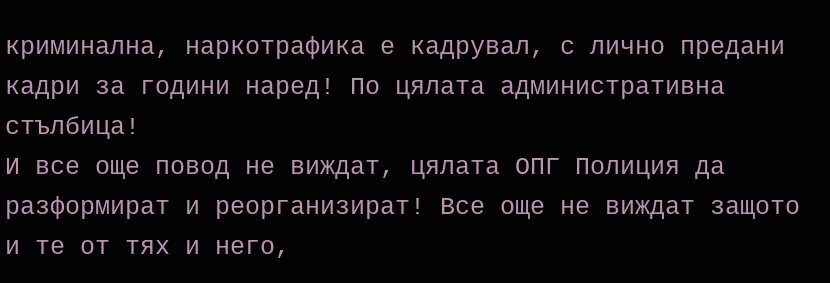криминална, наркотрафика е кадрувал, с лично предани кадри за години наред! По цялата административна стълбица!
И все още повод не виждат, цялата ОПГ Полиция да разформират и реорганизират! Все още не виждат защото и те от тях и него,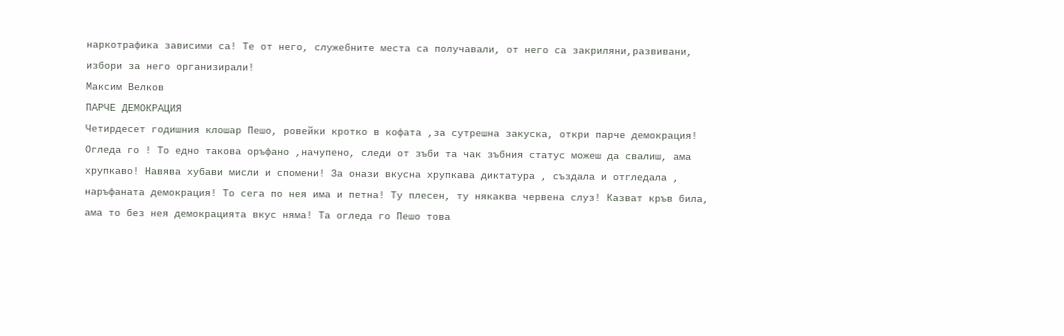наркотрафика зависими са! Те от него, служебните места са получавали, от него са закриляни,развивани, избори за него организирали!
Максим Велков
ПАРЧЕ ДЕМОКРАЦИЯ
Четирдесет годишния клошар Пешо, ровейки кротко в кофата ,за сутрешна закуска, откри парче демокрация! Огледа го ! То едно такова оръфано ,начупено, следи от зъби та чак зъбния статус можеш да свалиш, ама хрупкаво! Навява хубави мисли и спомени! За онази вкусна хрупкава диктатура , създала и отгледала , наръфаната демокрация! То сега по нея има и петна! Ту плесен, ту някаква червена слуз! Казват кръв била, ама то без нея демокрацията вкус няма! Та огледа го Пешо това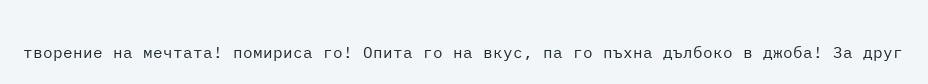творение на мечтата! помириса го! Опита го на вкус, па го пъхна дълбоко в джоба! За друг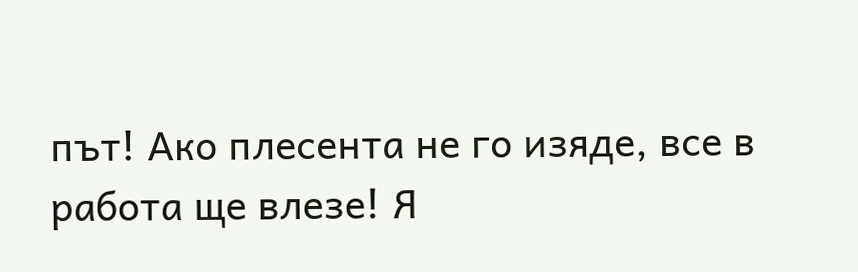път! Ако плесента не го изяде, все в работа ще влезе! Я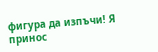фигура да изпъчи! Я принос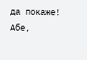да покаже! Абе,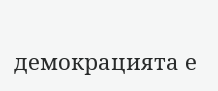демокрацията е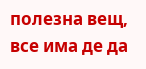полезна вещ, все има де да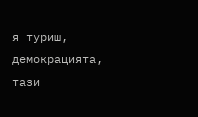я туриш,
демокрацията, тази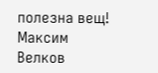полезна вещ!
Максим Велков